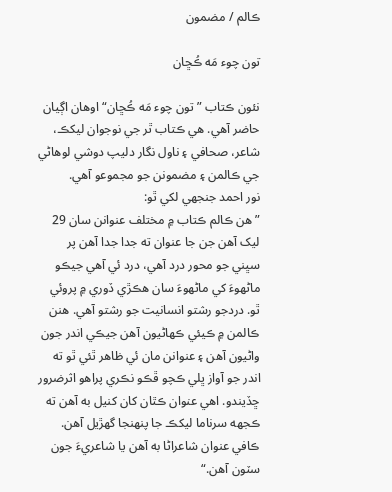ڪالم / مضمون

تون چوء مَه ڪُڇان

نئون ڪتاب ” تون چوء مَه ڪُڇان“ اوهان اڳيان حاضر آهي. هي ڪتاب ٿر جي نوجوان ليکڪ، شاعر، صحافي ۽ ناول نگار دليپ دوشي لوهاڻي جي ڪالمن ۽ مضمونن جو مجموعو آهي.
نور احمد جنجهي لکي ٿو:
”هن ڪالم ڪتاب ۾ مختلف عنوانن سان 29 ليک آهن جن جا عنوان ته جدا جدا آهن پر سڀني جو محور درد آهي، درد ئي آهي جيڪو ماڻهوءَ کي ماڻهوءَ سان هڪڙي ڏوري ۾ پروئي ٿو. دردجو رشتو انسانيت جو رشتو آهي. هنن ڪالمن ۾ ڪيئي ڪهاڻيون آهن جيڪي اندر جون واڻيون آهن ۽ عنوانن مان ئي ظاهر ٿئي ٿو ته اندر جو آواز ڀلي ڪچو ڦڪو نڪري پراهو اثرضرور ڇڏيندو. اهي عنوان ڪٿان کان کنيل به آهن ته ڪجهه سرناما ليکڪ جا پنهنجا گهڙيل آهن. ڪافي عنوان شاعراڻا به آهن يا شاعريءَ جون سٽون آهن.“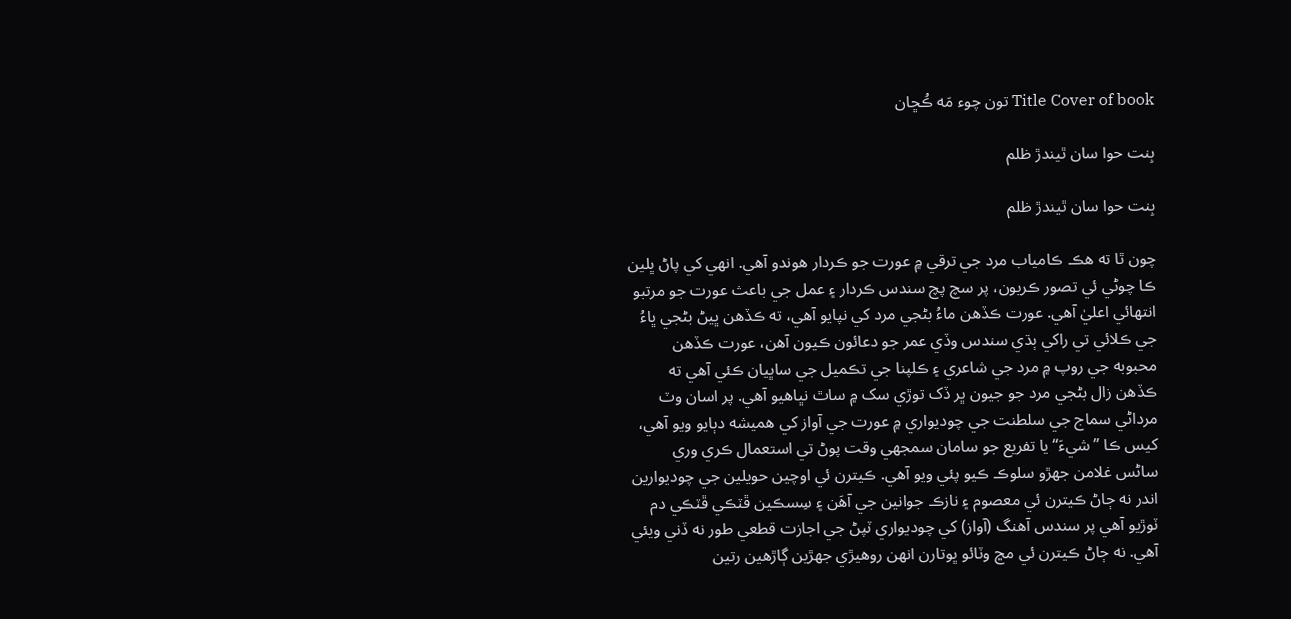Title Cover of book تون چوء مَه ڪُڇان

بِنت حوا سان ٿيندڙ ظلم

بِنت حوا سان ٿيندڙ ظلم

چون ٿا ته هڪ ڪامياب مرد جي ترقي ۾ عورت جو ڪردار هوندو آهي. انهي کي پاڻ ڀلين ڪا چوڻي ئي تصور ڪريون، پر سچ پچ سندس ڪردار ۽ عمل جي باعث عورت جو مرتبو انتهائي اعليٰ آهي. عورت ڪڏهن ماءُ بڻجي مرد کي نپايو آهي، ته ڪڏهن ڀيڻ بڻجي ڀاءُ جي ڪلائي تي راکي ٻڌي سندس وڏي عمر جو دعائون ڪيون آهن، عورت ڪڏهن محبوبه جي روپ ۾ مرد جي شاعري ۽ ڪلپنا جي تڪميل جي ساڀيان ڪئي آهي ته ڪڏهن زال بڻجي مرد جو جيون ڀر ڏک توڙي سک ۾ ساٿ نڀاهيو آهي. پر اسان وٽ مرداڻي سماج جي سلطنت جي چوديواري ۾ عورت جي آواز کي هميشه دٻايو ويو آهي، کيس ڪا ”شيءَ“ يا تفريع جو سامان سمجهي وقت پوڻ تي استعمال ڪري وري ساڻس غلامن جهڙو سلوڪ ڪيو پئي ويو آهي. ڪيترن ئي اوچين حويلين جي چوديوارين اندر نه ڄاڻ ڪيترن ئي معصوم ۽ نازڪ جوانين جي آهَن ۽ سِسڪين ڦٽڪي ڦٽڪي دم ٽوڙيو آهي پر سندس آهنگ (آواز) کي چوديواري ٽپڻ جي اجازت قطعي طور نه ڏني ويئي آهي. نه ڄاڻ ڪيترن ئي مڇ وٽائو ڀوتارن انهن روهيڙي جهڙين ڳاڙهين رتين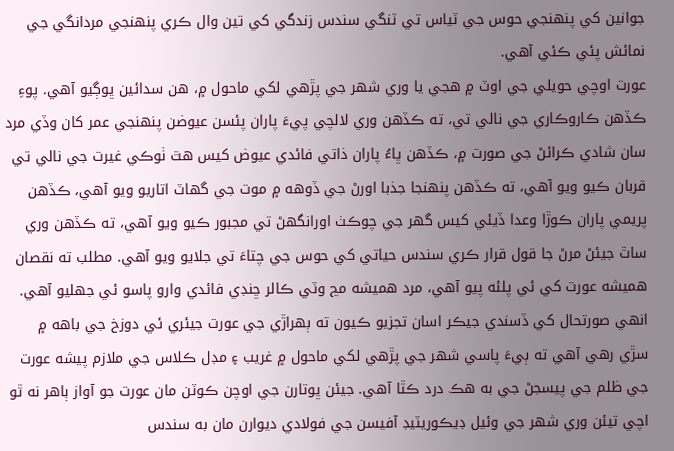جوانين کي پنهنجي حوس جي ٽياس تي ٽنگي سندس زندگي کي تين وال ڪري پنهنجي مردانگي جي نمائش پئي ڪئي آهي.
عورت اوچي حويلي جي اوٽ ۾ هجي يا وري شهر جي پڙهي لکي ماحول ۾، هن سدائين ڀوڳيو آهي. پوءِ ڪڏهن ڪاروڪاري جي نالي تي، ته ڪڏهن وري لالچي پيءَ پاران پئسن عيوضن پنهنجي عمر کان وڏي مرد سان شادي ڪرائڻ جي صورت ۾، ڪڏهن ڀاءُ پاران ذاتي فائدي عيوض کيس هٿ ٺوڪي غيرت جي نالي تي قربان ڪيو ويو آهي، ته ڪڏهن پنهنجا جذبا اورڻ جي ڏوهه ۾ موت جي گهاٽ اتاريو ويو آهي، ڪڏهن پريمي پاران ڪوڙا وعدا ڏيئي کيس گهر جي چوڪٺ اورانگهڻ تي مجبور ڪيو ويو آهي، ته ڪڏهن وري ساٿ جيئڻ مرڻ جا قول قرار ڪري سندس حياتي کي حوس جي چتاءَ تي جلايو ويو آهي. مطلب ته نقصان هميشه عورت کي ئي پلئه پيو آهي، مرد هميشه مڇ وٽي ڪالر ڇنڊي فائدي وارو پاسو ئي جهليو آهي.
انهي صورتحال کي ڏسندي جيڪر اسان تجزيو ڪيون ته ٻهراڙي جي عورت جيئري ئي دوزخ جي باهه ۾ سڙي رهي آهي ته ٻيءَ پاسي شهر جي پڙهي لکي ماحول ۾ غريب ۽ مڊل ڪلاس جي ملازم پيشه عورت جي ظلم جي پيسجڻ جي به هڪ درد ڪٿا آهي. جيئن ڀوتارن جي اوچن ڪوٽن مان عورت جو آواز ٻاهر نه ٿو اچي تيئن وري شهر جي وئيل ڊيڪوريٽيڊ آفيسن جي فولادي ديوارن مان به سندس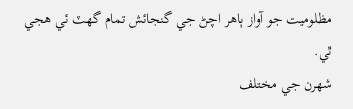مظلوميت جو آواز ٻاهر اچڻ جي گنجائش تمام گهٽ ئي هجي ٿي.
شهرن جي مختلف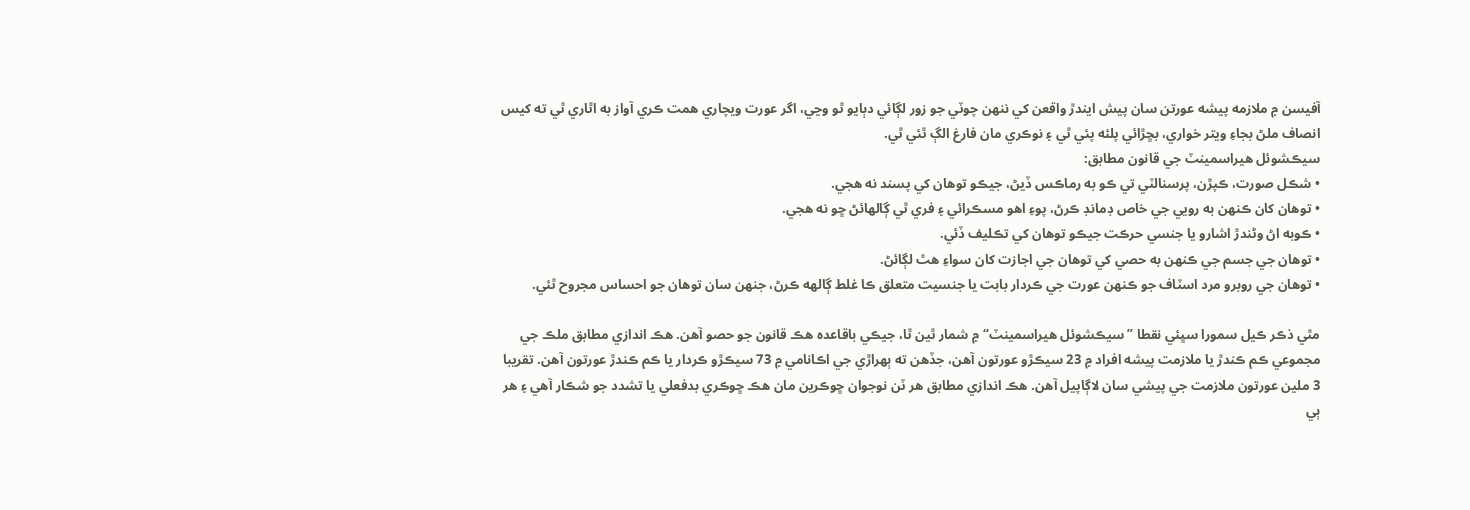آفيسن ۾ ملازمه پيشه عورتن سان پيش ايندڙ واقعن کي ننهن چوٽي جو زور لڳائي دٻايو ٿو وڃي، اگر عورت ويچاري همت ڪري آواز به اٿاري ٿي ته کيس انصاف ملڻ بجاءِ ويتر خواري، بڇڙائي پلئه پئي ٿي ۽ نوڪري مان فارغ الڳ ٿئي ٿي.
سيڪشوئل هيراسمينٽ جي قانون مطابق:
• شڪل صورت، ڪپڙن، پرسنالٽي تي ڪو به رماڪس ڏيڻ، جيڪو توهان کي پسند نه هجي.
• توهان کان ڪنهن به رويي جي خاص ڊمانڊ ڪرڻ، پوءِ اهو مسڪرائي ۽ فري ٿي ڳالهائڻ ڇو نه هجي.
• ڪوبه اڻ وڻندڙ اشارو يا جنسي حرڪت جيڪو توهان کي تڪليف ڏئي.
• توهان جي جسم جي ڪنهن به حصي کي توهان جي اجازت کان سواءِ هٿ لڳائڻ.
• توهان جي روبرو مرد اسٽاف جو ڪنهن عورت جي ڪردار بابت يا جنسيت متعلق ڪا غلط ڳالهه ڪرڻ، جنهن سان توهان جو احساس مجروح ٿئي.

مٿي ذڪر ڪيل سمورا سڀئي نقطا ”سيڪشوئل هيراسمينٽ“ ۾ شمار ٿين ٿا، جيڪي باقاعده هڪ قانون جو حصو آهن. هڪ اندازي مطابق ملڪ جي مجموعي ڪم ڪندڙ يا ملازمت پيشه افراد ۾ 23 سيڪڙو عورتون آهن، جڏهن ته ٻهراڙي جي اڪانامي ۾ 73 سيڪڙو ڪردار يا ڪم ڪندڙ عورتون آهن. تقريبا 3 ملين عورتون ملازمت جي پيشي سان لاڳاپيل آهن. هڪ اندازي مطابق هر ٽن نوجوان ڇوڪرين مان هڪ ڇوڪري بدفعلي يا تشدد جو شڪار آهي ۽ هر ٻي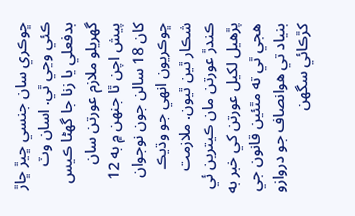ڇوڪري سان جنسي ڇيڙ ڇاڙ ڪئي وڃي ٿي. اسان وٽ بدفعلي يا زنا جا گهڻا ڪيس گهريلو ملازم عورتن سان پيش اچن ٿا جنهن ۾ به 12 کان 18 سالن جون نوجوان ڇوڪريون انهي جو وڌيڪ شڪار ٿين ٿيون. ملازمت ڪندڙ عورتن مان ڪيترين ئي پڙهيل لکيل عورتن کي خبر به هجي ٿي ته مٿئين قانون جي بنياد تي هوانصاف جو دروازو کڙڪائي سگهن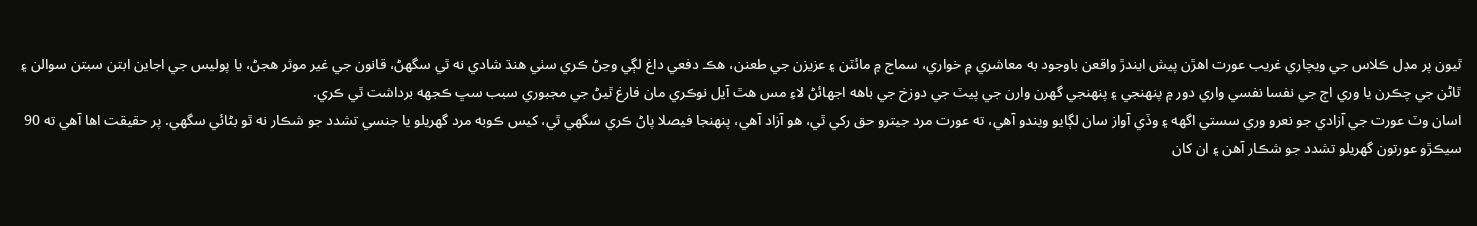ٿيون پر مڊل ڪلاس جي ويچاري غريب عورت اهڙن پيش ايندڙ واقعن باوجود به معاشري ۾ خواري، سماج ۾ مائٽن ۽ عزيزن جي طعنن، هڪ دفعي داغ لڳي وڃڻ ڪري سٺي هنڌ شادي نه ٿي سگهڻ، قانون جي غير موثر هجڻ، يا پوليس جي اجاين ابتن سبتن سوالن ۽ ٿاڻن جي چڪرن يا وري اڄ جي نفسا نفسي واري دور ۾ پنهنجي ۽ پنهنجي گهرن وارن جي پيٽ جي دوزخ جي باهه اجهائڻ لاءِ مس هٿ آيل نوڪري مان فارغ ٿيڻ جي مجبوري سبب سڀ ڪجهه برداشت ٿي ڪري.
اسان وٽ عورت جي آزادي جو نعرو وري سستي اگهه ۽ وڏي آواز سان لڳايو ويندو آهي، ته عورت مرد جيترو حق رکي ٿي، هو آزاد آهي، پنهنجا فيصلا پاڻ ڪري سگهي ٿي، کيس ڪوبه مرد گهريلو يا جنسي تشدد جو شڪار نه ٿو بڻائي سگهي. پر حقيقت اها آهي ته 90 سيڪڙو عورتون گهريلو تشدد جو شڪار آهن ۽ ان کان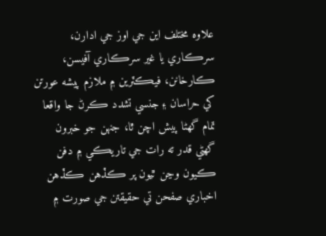علاوه مختلف اين جي اوز جي ادارن، سرڪاري يا غير سرڪاري آفيسن، ڪارخانن، فيڪٽرين ۾ ملازم پيشه عورتن کي حراسان ۽ جنسي تشدد ڪرڻ جا واقعا تمام گهڻا پيش اچن ٿا، جنهن جو خبرون گهڻي قدر ته رات جي تاريڪي ۾ دفن ڪيون وڃن ٿيون پر ڪڏهن ڪڏهن اخباري صفحن تي حقيقتن جي صورت ۾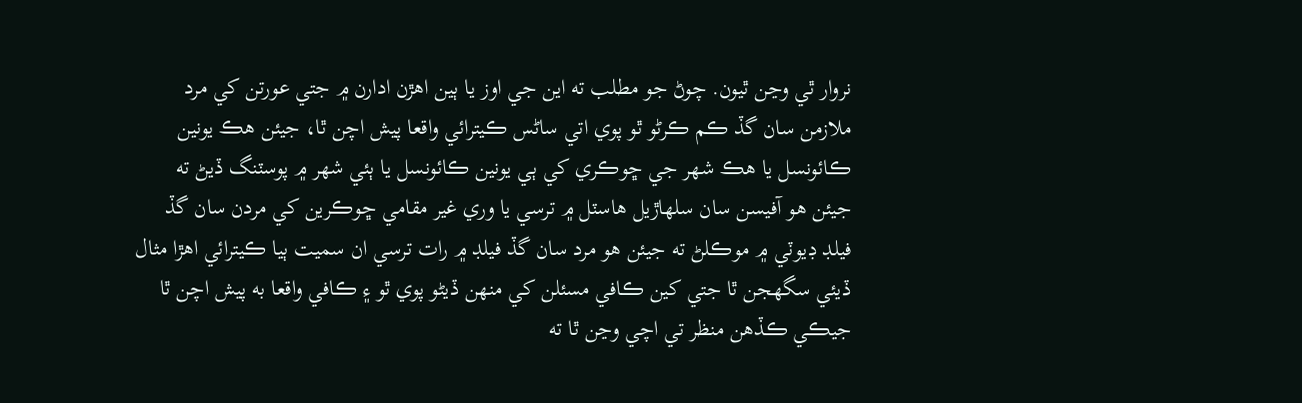نروار ٿي وڃن ٿيون. چوڻ جو مطلب ته اين جي اوز يا ٻين اهڙن ادارن ۾ جتي عورتن کي مرد ملازمن سان گڏ ڪم ڪرڻو ٿو پوي اتي ساڻس ڪيترائي واقعا پيش اچن ٿا، جيئن هڪ يونين ڪائونسل يا هڪ شهر جي ڇوڪري کي ٻي يونين ڪائونسل يا ٻئي شهر ۾ پوسٽنگ ڏيڻ ته جيئن هو آفيسن سان سلهاڙيل هاسٽل ۾ ترسي يا وري غير مقامي ڇوڪرين کي مردن سان گڏ فيلڊ ڊيوٽي ۾ موڪلڻ ته جيئن هو مرد سان گڏ فيلڊ ۾ رات ترسي ان سميت ٻيا ڪيترائي اهڙا مثال ڏيئي سگهجن ٿا جتي کين ڪافي مسئلن کي منهن ڏيڻو پوي ٿو ۽ ڪافي واقعا به پيش اچن ٿا جيڪي ڪڏهن منظر تي اچي وڃن ٿا ته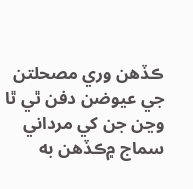ڪڏهن وري مصحلتن جي عيوضن دفن ٿي ٿا وڃن جن کي مرداني سماج ۾ڪڏهن به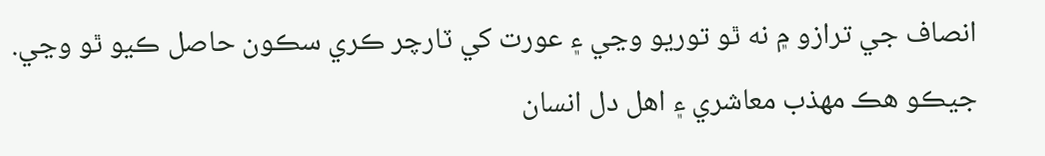انصاف جي ترازو ۾ نه ٿو توريو وڃي ۽ عورت کي ٽارچر ڪري سڪون حاصل ڪيو ٿو وڃي. جيڪو هڪ مهذب معاشري ۽ اهل دل انسان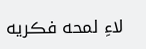لاءِ لمحه فڪريه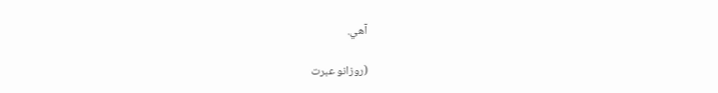آهي.

(روزانو عبرت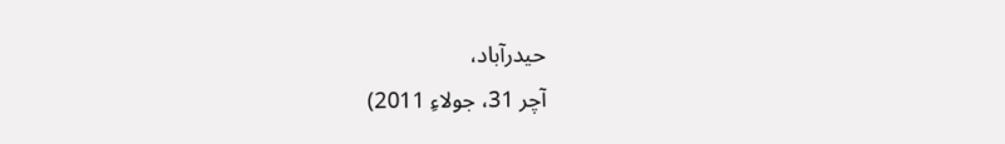حيدرآباد،
آچر 31، جولاءِ 2011)